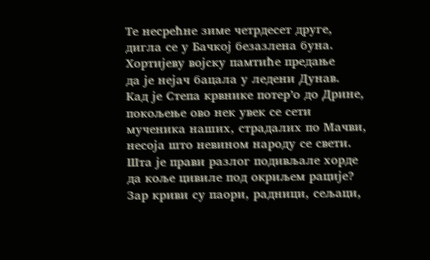Те несрећне зиме четрдесет друге,
дигла се у Бачкој безазлена буна.
Хортијеву војску памтиће предање
да је нејач бацала у ледени Дунав.
Kад је Степа крвнике потер’о до Дрине,
покољење ово нек увек се сети
мученика наших, страдалих по Мачви,
несоја што невином народу се свети.
Шта је прави разлог подивљале хорде
да коље цивиле под окриљем рације?
Зар криви су паори, радници, сељаци,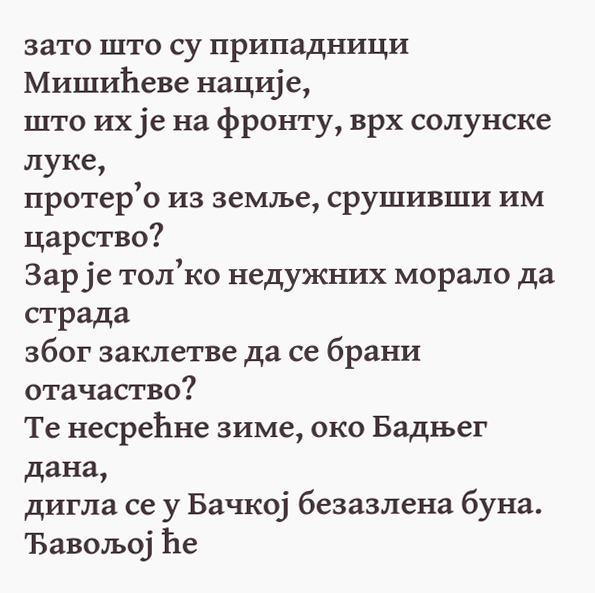зато што су припадници Мишићеве нације,
што их је на фронту, врх солунске луке,
протер’о из земље, срушивши им царство?
Зар је тол’ко недужних морало да страда
због заклетве да се брани отачаство?
Те несрећне зиме, око Бадњег дана,
дигла се у Бачкој безазлена буна.
Ђавољој ће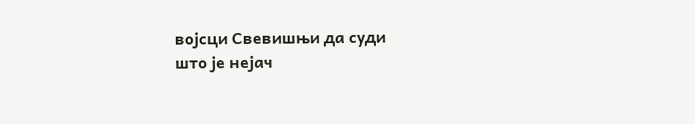војсци Свевишњи да суди
што је нејач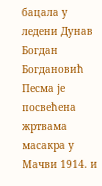бацала у ледени Дунав
Богдан Богдановић
Песма је посвећена жртвама масакра у Мачви 1914. и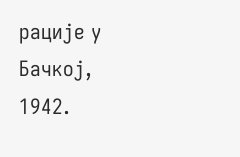рације у Бачкој, 1942.